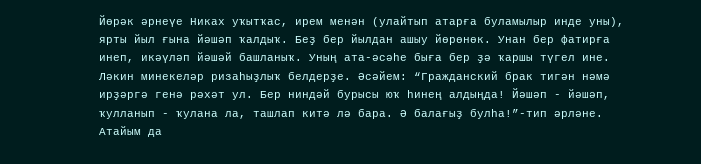Йөрәк әрнеүе Никах уҡытҡас, ирем менән (улайтып атарға буламылыр инде уны), ярты йыл ғына йәшәп ҡалдыҡ. Беҙ бер йылдан ашыу йөрөнөк. Унан бер фатирға инеп, икәүләп йәшәй башланыҡ. Уның ата-әсәһе быға бер ҙә ҡаршы түгел ине. Ләкин минекеләр ризаһыҙлыҡ белдерҙе. Әсәйем: “Гражданский брак тигән нәмә ирҙәргә генә рәхәт ул. Бер ниндәй бурысы юҡ һинең алдыңда! Йәшәп - йәшәп, ҡулланып - ҡулана ла, ташлап китә лә бара. Ә балағыҙ булһа!”-тип әрләне. Атайым да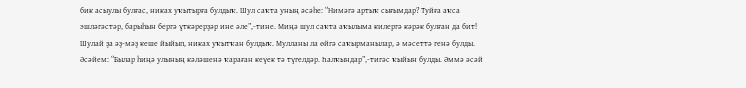бик асыулы булғас, никах уҡытырға булдыҡ. Шул саҡта уның әсәһе: “Нимәгә артыҡ сығымдар? Туйға аҡса эшләгәстәр, барыһын бергә үткәрерҙәр ине әле”,-тине. Миңә шул саҡта аҡылыма килергә кәрәк булған да бит! Шулай ҙа әҙ-мәҙ кеше йыйып, никах уҡытҡан булдыҡ. Мулланы ла өйгә саҡырманылар, ә мәсеттә генә булды. Әсәйем: “Былар һиңә улының кәләшенә ҡараған кеүек тә түгелдәр. Һалҡындар”,-тигәс ҡыйын булды. Әммә әсәй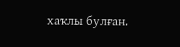хаҡлы булған.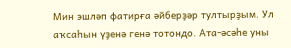Мин эшләп фатирға әйберҙәр тултырҙым. Ул аҡсаһын үҙенә генә тотондо. Ата-әсәһе уны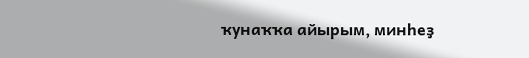ҡунаҡҡа айырым, минһеҙ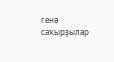генә саҡырҙылар